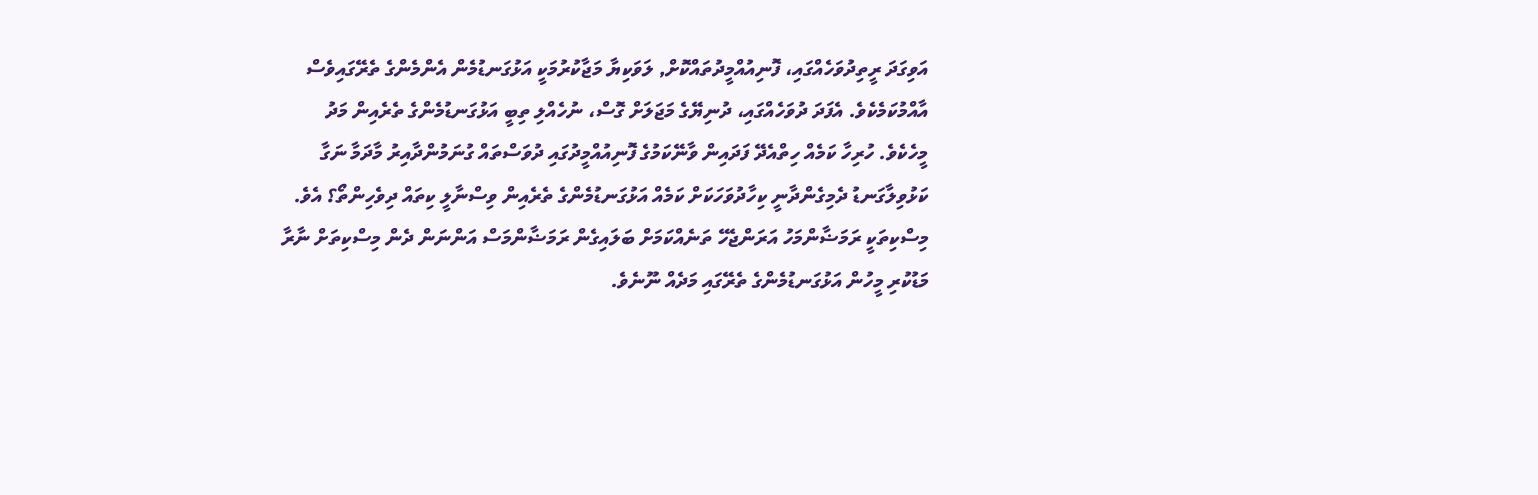އަވިގަދަ ރީތިދުވަހެއްގައި، ފޮނިއުއްމީދުތައްކޮށް, ލަވަކިޔާ މަޖާކުރުމަކީ އަޅުގަނޑުމެން އެންމެންގެ ތެރޭގައިވެސް އާއްމުކަމެކެވެ. އެފަދަ ދުވަހެއްގައި، ދުނިޔޭގެ މަޖަލަށް ގޮސް، ނުހެއްލި ތިބީ އަޅުގަނޑުމެންގެ ތެރެއިން މަދު މީހެކެވެ. ހުރިހާ ކަމެއް ހިތްއެދޭ ފަދައިން ވާނޭކަމުގެ ފޮނިއުއްމީދުގައި ދުވަސްތައް ގުނަމުންދާއިރު މާދަމާ ނަގާ ކަޅުވިލާގަނޑު ދެމިގެންދާނީ ކިހާދުވަހަކަށް ކަމެއް އަޅުގަނޑުމެންގެ ތެރެއިން ވިސްނާލީ ކިތައް ދިވެހިންތޯ؟ އެވެ.
މިސްކިތަކީ ރަމަޟާންމަހު އަރަންޖެހޭ ތަނެއްކަމަށް ބަލައިގެން ރަމަޟާންމަސް އަންނަން ދެން މިސްކިތަށް ނާރާ މަޑުކުރި މީހުން އަޅުގަނޑުމެންގެ ތެރޭގައި މަދެއް ނޫނެވެ.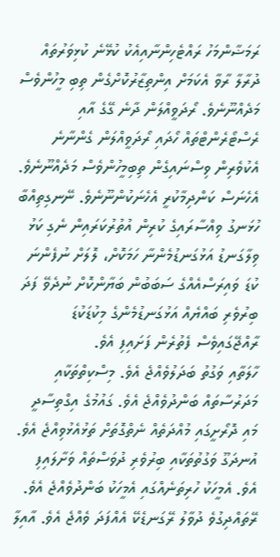ރަމަޟާންމަހު ރައްޓެހިންނާއިއެކު ކުޅޭނެ ކުޅިވަރުތައް ދުރާލާ ރާވާ އެކަމަށް އިންތިޒާރުކޮށްގެން ތިބި މީހުންވެސް މަދެއްނޫނެވެ. ރޯދަވީއްލަން ދާނެ ގޭގެ އާއި ރެސްޓޯރެންޓްތައް ހޯދައި ރޯދަވީއްލަން ގެންނާނެ އެކުވެރިން ވިސްނައިގެން ތިބިމީހުންވެސް މަދެއްނޫނެވެ.
އެހެނަސް ކަންދިމާކުރީ އެހެނަކުންނޫނެވެ. ނޭނގިތިއްބާ ހުޅަނގު ވިއްސާރައިގެ ކުރިން އުތުރުކަރައިން ނެގި ކަޅު ވިލާގަނޑު އަޅުގަނޑުމެންނާ ހަމަކޮށް، ލޮލަށް ނުފެންނަ ކުޑަ ވައިރަސްއެއްގެ ސަބަބުން ބަޔާންކޮށް ނުދެވޭ ފަދަ ބިރުވެރި ބައްޔެއް އަޅުގަނޑުމެންގެ މިކުޑަކުޑަ ރާއްޖޭގައިވެސް ފެތުރެން ފަށައިފި އެވެ.
ހާލަތާއި ވަގުތު ބަދަލުވެއްޖެ އެވެ. މިސްކިތްތަކާއި މަދަރުސާތައް ބަންދުވެއްޖެ އެވެ. ގައުމުގެ އިގްތިސާދީ މައި ދޮރޯށީގައި މުއްދަތެއް ނެތްގޮތަށް ތަޅުއެޅުވިއްޖެ އެވެ. އުނދަގޫ ވަގުތުތަކާއި ބިރުވެރި ދުވަސްތައް ވަށާލައިފި އެވެ. އެމީހަކު ހުރިތަނެއްގައި އެމީހަކު ބަންދުވެއްޖެ އެވެ. ރޭތައްދިގުވެ ދުވާލު ރޭގަނޑެކޭ އެއްފަދަ ވެއްޖެ އެވެ. އާއިލާ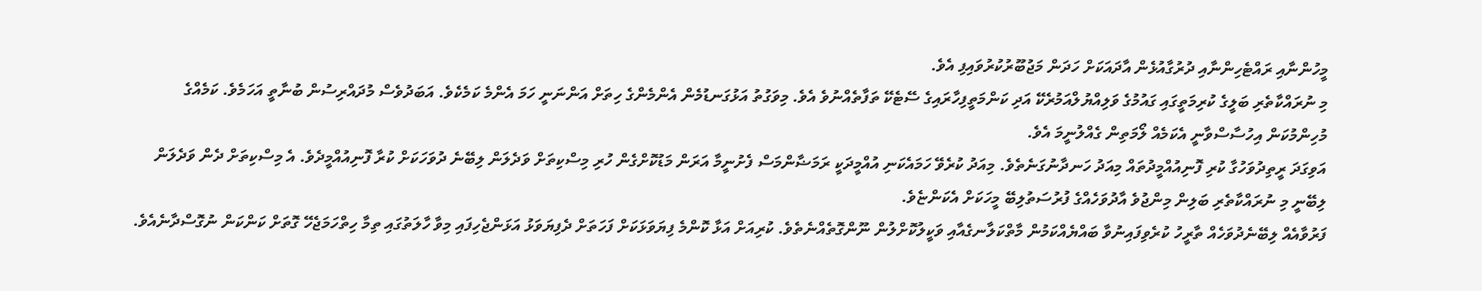މީހުންނާއި ރައްޓެހިންނާއި ދުރުގާއުޅެން އާދައަކަށް ހަދަން މަޖުބޫރުކުރުވައިފި އެވެ.
މި ނުރައްކާތެރި ބަލީގެ ކުރިމަތީގައި ގައުމުގެ ވަލިއްޔުލްއަމުރެކޭ އަދި ކަންމަތީފިހާރައިގެ ސޭޓެކޭ ތަފާތެއްނުވެ އެވެ. މިވަގުތު އަޅުގަނޑުމެން އެންމެންގެ ހިތަށް އަންނަނީ ހަމަ އެންމެ ކަމެކެވެ. އަބަދުވެސް މުދައްރިސުން ބުނާތީ އަހަމެވެ. ކަމެއްގެ މުހިންމުކަން އިހުސާސްވާނީ އެކަމެއް ލޯމަތިން ގެއްލުނީމަ އެވެ.
އަވިގަދަ ރީތިދުވަހުގާ ކުރި ފޮނިއުއްމީދުތައް މިއަދު ހަނދާނުގަނެތެވެ. މިއަދު ކުރެވޭ ހަމައެކަނި އުއްމީދަކީ ރަމަޟާންމަސް ފެށުނީމާ އަރަން މަޑުކޮށްގެން ހުރި މިސްކިތަށް ވަދެލަން ލިބޭނެ ދުވަހަކަށް ކުރާ ފޮނިއުއްމީދެވެ. އެ މިސްކިތަށް ދެން ވަދެލަން ލިބޭނީ މި ނުރައްކާތެރި ބަލިން މިންޖުވެ އާދުވަހެއްގެ ފުރުސަތުލިބޭ މީހަކަށް އެކަންޏެވެ.
ފަރުވާއެއް ލިބޭނެދުވަހެއް ތާރީހު ކުރެވިފައިނުވާ ބައްޔެއްކަމުން މާތްކަލާނގެއާއި ވަކީލުކޮށްލުން ނޫންގޮތެއްނެތެވެ. ކުރިއަށް އަޅާ ކޮންމެ ފިޔަވަޅަކަށް ފަހަތަށް ދެފިޔަވަޅު އަޅަންޖެހިފައި މިވާ ހާލަތުގައި ތިމާ ހިތްހަމަޖެހޭ ގޮތަށް ކަންކަން ނުގޮސްދާނެއެވެ.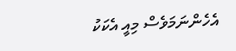އެހެންނަމަވެސް މިއީ އެކަކު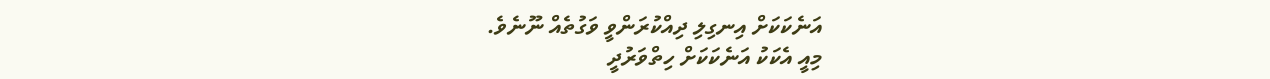އަނެކަކަށް އިނގިލި ދިއްކުރަންވީ ވަގުތެއް ނޫނެވެ.
މިއީ އެކަކު އަނެކަކަށް ހިތްވަރުދީ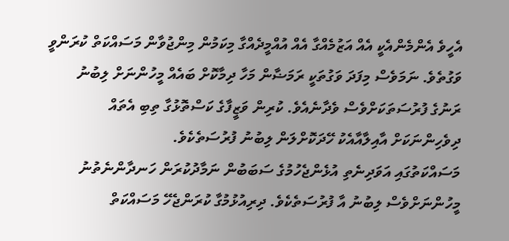އެހީވެ އެންމެންއެކީ އެއް އަޒުމެއްގާ އެއް އުއްމީދެއްގާ މިކަމުން މިންޖުވާން މަސައްކަތް ކުރަންވީ ވަގުތެވެ. ނަމަވެސް މިފަދަ ވަގުތަކީ ރަމަޟާން މަހާ ދިމާކޮށް ބައެއް މީހުންނަށް ލިބުނު ރަނުގެ ފުރުސަތަކަށްވެސް ވެދާނެއެވެ. ކުރިން ވަޒީފާގެ ކަސްތޮޅުގާ ތިބި އެތައް ދިވެހިންނަކަށް އާއިލާއާއެކު ހޭދަކޮށްލަން ލިބުނު ފުރުސަތެކެވެ.
މަސައްކަތުގައި އަވަދިނެތި އުޅެންޖެހުމުގެ ސަބަބުން ނަމާދުކުރަން ހަނދާންނެތުނު މީހުންނަށްވެސް ލިބުނު އާ ފުރުސަތެކެވެ. ދިރިއުޅުމުގާ ކުރަންޖެހޭ މަސައްކަތް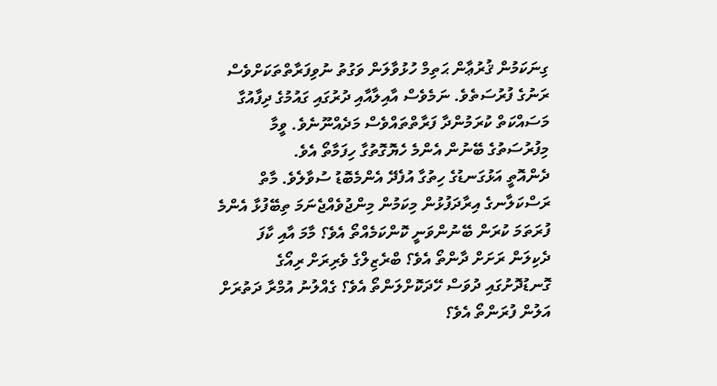ގިނަކަމުން ޤުރުޢާން ޙަތިމް ހުޅުވާލަން ވަގުތު ނުވިފަރާތްތަކަށްވެސް ރަނުގެ ފުރުސަތެވެ. ނަމެވެސް އާއިލާއާއި ދުރުގައި ގައުމުގެ ދިފާއުގާ މަސައްކަތް ކުރަމުންދާ ފަރާތްތައްވެސް މަދެއްނޫނެވެ. ވީމާ މިފުރުސަތުގެ ބޭނުން އެންމެ ހެޔޮގޮތުގާ ހިފަމާތޯ އެވެ.
ދެންއޮތީ އަޅުގަނޑުގެ ހިތުގާ އުފެދޭ އެންމެބޮޑު ސުވާލެވެ. މާތް ރަސްކަލާނގެ އިރާދަފުޅުން މިކަމުން މިންޖުވެއްޖެނަމަ ތިބޭފުޅާ އެންމެ ފުރަތަމަ ކުރަން ބޭނުންވަނީ ކޮންކަމެއްތޯ އެވެ؟ މާމަ އާއި ކާފަ ދެކިލަން ރަށަށް ދާންތޯ އެވެ؟ ބްރެޒިލްގެ ވެރިރަށް ރިއޯގެ ގޮނޑުދޮށުގައި ދުވަސް ހޭދަކޮށްލަންތޯ އެވެ؟ ގެއްލުނު އުމްރާ ދަތުރަށް އަލުން ފުރަންތޯ އެވެ؟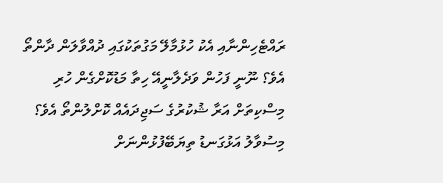ރައްޓެހިންނާއި އެކު ހުޅުމާލޭ މަގުތަކުގައި ދުއްވާލަން ދާންތޯ އެވެ؟ ނޫނީ ފަހުން ވަދެލާނީއޭ ހިތާ މަޑުކޮށްގެން ހުރި މިސްކިތަށް އަރާ ޝުކުރުގެ ސަޖިދައެއް ކޮށްލުންތޯ އެވެ؟ މިސުވާލު އަޅުގަނޑު ތިޔަބޭފުޅުންނަށް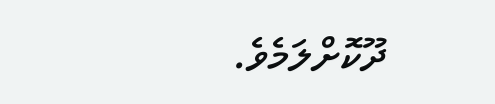ދޫކޮށްލަމެވެ.